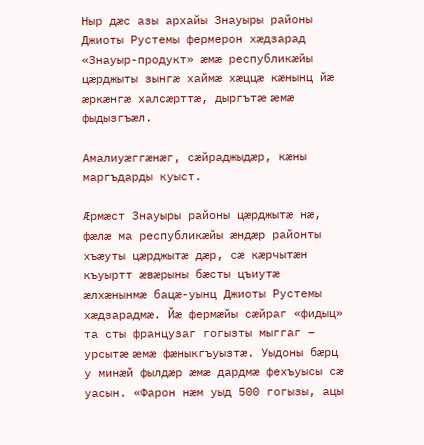Ныр дæс азы архайы Знауыры районы Джиоты Рустемы фермерон хæдзарад «Знауыр-продукт» æмæ республикæйы цæрджыты зынгæ хаймæ хæццæ кæнынц йæ æркæнгæ халсæрттæ, дыргътæ æмæ фыдызгъæл.

Амалиуæггæнæг, сæйраджыдæр, кæны  маргъдарды куыст.

Æрмæст Знауыры районы цæрджытæ нæ, фæлæ ма республикæйы æндæр районты хъæуты цæрджытæ дæр, сæ кæрчытæн къуыртт æвæрыны бæсты цъиутæ æлхæнынмæ бацæ-уынц Джиоты Рустемы хæдзарадмæ. Йæ фермæйы сæйраг «фидыц» та сты французаг гогызты мыггаг –  урсытæ æмæ фæныкгъуызтæ. Уыдоны бæрц у минæй фылдæр æмæ дардмæ фехъуысы сæ уасын. «Фарон нæм уыд 500 гогызы, ацы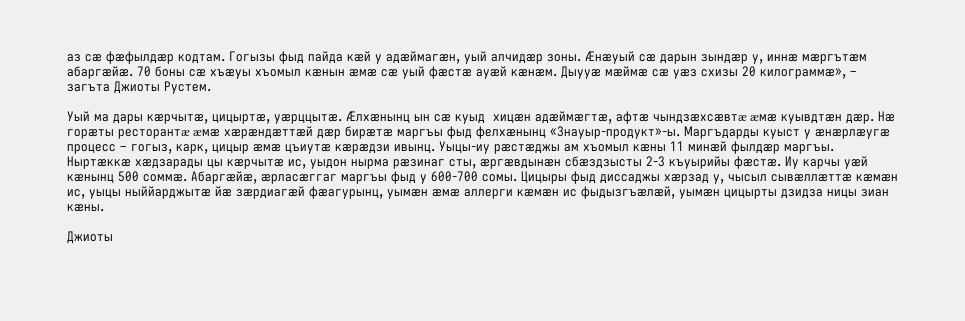аз сæ фæфылдæр кодтам. Гогызы фыд пайда кæй у адæймагæн, уый алчидæр зоны. Æнæуый сæ дарын зындæр у, иннæ мæргътæм абаргæйæ. 70 боны сæ хъæуы хъомыл кæнын æмæ сæ уый фæстæ ауæй кæнæм. Дыууæ мæймæ сæ уæз схизы 20 килограммæ», – загъта Джиоты Рустем.

Уый ма дары кæрчытæ, цицыртæ, уæрццытæ. Æлхæнынц ын сæ куыд  хицæн адæймæгтæ, афтæ чындзæхсæвтæ æмæ куывдтæн дæр. Нæ горæты ресторантæ æмæ хæрæндæттæй дæр бирæтæ маргъы фыд фелхæнынц «Знауыр-продукт»-ы. Маргъдарды куыст у æнæрлæугæ процесс – гогыз, карк, цицыр æмæ цъиутæ кæрæдзи ивынц. Уыцы-иу рæстæджы ам хъомыл кæны 11 минæй фылдæр маргъы. Ныртæккæ хæдзарады цы кæрчытæ ис, уыдон нырма рæзинаг сты, æргæвдынæн сбæздзысты 2-3 къуырийы фæстæ. Иу карчы уæй кæнынц 500 соммæ. Абаргæйæ, æрласæггаг маргъы фыд у 600-700 сомы. Цицыры фыд диссаджы хæрзад у, чысыл сывæллæттæ кæмæн ис, уыцы ныййарджытæ йæ зæрдиагæй фæагурынц, уымæн æмæ аллерги кæмæн ис фыдызгъæлæй, уымæн цицырты дзидза ницы зиан кæны.

Джиоты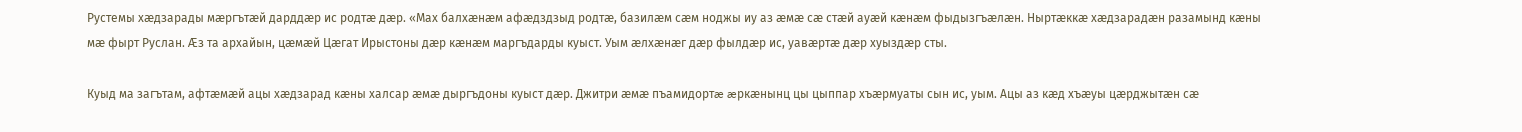Рустемы хæдзарады мæргътæй дарддæр ис родтæ дæр. «Мах балхæнæм афæдздзыд родтæ, базилæм сæм ноджы иу аз æмæ сæ стæй ауæй кæнæм фыдызгъæлæн. Ныртæккæ хæдзарадæн разамынд кæны мæ фырт Руслан. Æз та архайын, цæмæй Цæгат Ирыстоны дæр кæнæм маргъдарды куыст. Уым æлхæнæг дæр фылдæр ис, уавæртæ дæр хуыздæр сты.

Куыд ма загътам, афтæмæй ацы хæдзарад кæны халсар æмæ дыргъдоны куыст дæр. Джитри æмæ пъамидортæ æркæнынц цы цыппар хъæрмуаты сын ис, уым. Ацы аз кæд хъæуы цæрджытæн сæ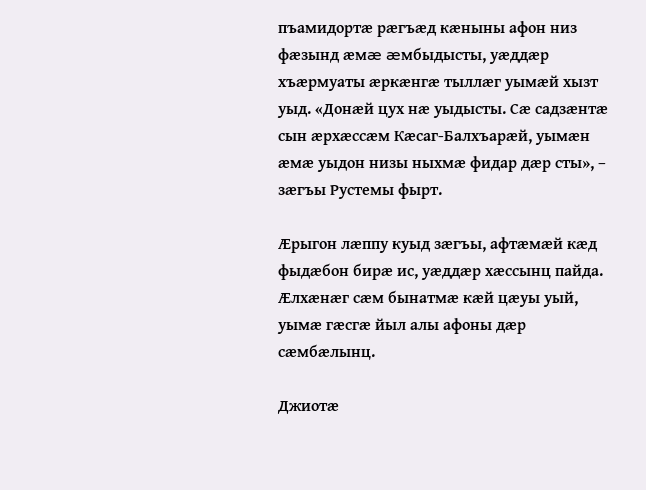пъамидортæ рæгъæд кæныны афон низ фæзынд æмæ æмбыдысты, уæддæр хъæрмуаты æркæнгæ тыллæг уымæй хызт уыд. «Донæй цух нæ уыдысты. Сæ садзæнтæ сын æрхæссæм Кæсаг-Балхъарæй, уымæн æмæ уыдон низы ныхмæ фидар дæр сты», – зæгъы Рустемы фырт.

Æрыгон лæппу куыд зæгъы, афтæмæй кæд фыдæбон бирæ ис, уæддæр хæссынц пайда. Æлхæнæг сæм бынатмæ кæй цæуы уый, уымæ гæсгæ йыл алы афоны дæр сæмбæлынц.

Джиотæ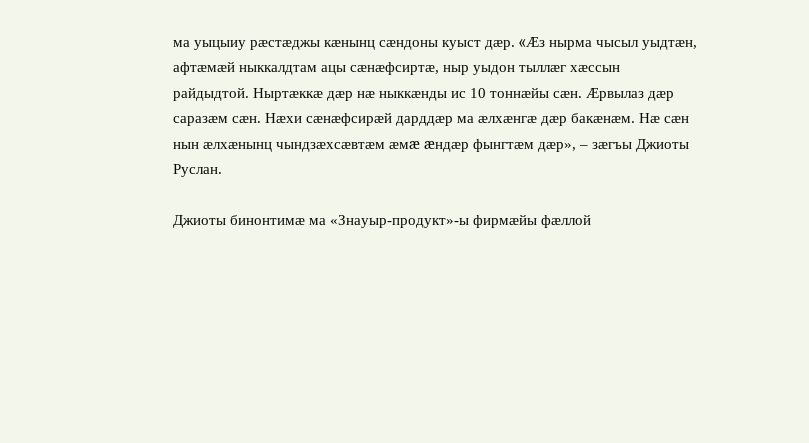ма уыцыиу рæстæджы кæнынц сæндоны куыст дæр. «Æз нырма чысыл уыдтæн, афтæмæй ныккалдтам ацы сæнæфсиртæ, ныр уыдон тыллæг хæссын райдыдтой. Ныртæккæ дæр нæ ныккæнды ис 10 тоннæйы сæн. Æрвылаз дæр саразæм сæн. Нæхи сæнæфсирæй дарддæр ма æлхæнгæ дæр бакæнæм. Нæ сæн нын æлхæнынц чындзæхсæвтæм æмæ æндæр фынгтæм дæр», – зæгъы Джиоты Руслан.

Джиоты бинонтимæ ма «Знауыр-продукт»-ы фирмæйы фæллой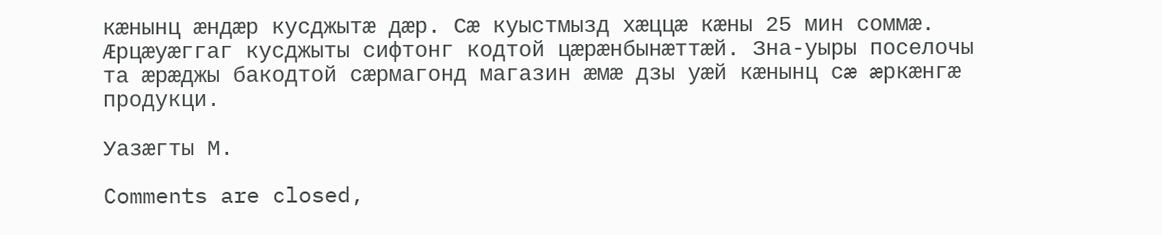кæнынц æндæр кусджытæ дæр. Сæ куыстмызд хæццæ кæны 25 мин соммæ. Æрцæуæггаг кусджыты сифтонг кодтой цæрæнбынæттæй. Зна-уыры поселочы та æрæджы бакодтой сæрмагонд магазин æмæ дзы уæй кæнынц сæ æркæнгæ продукци.

Уазæгты М.

Comments are closed,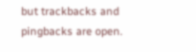but trackbacks and pingbacks are open.